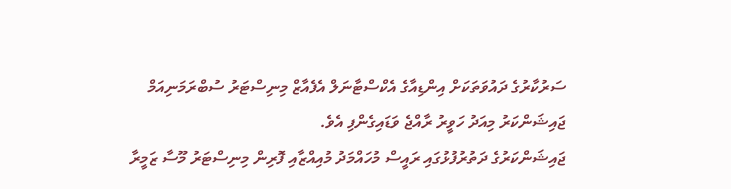ސަރުކާރުގެ ދައުވަތަކަށް އިންޑިއާގެ އެކްސްޓާނަލް އެފެއާޒް މިނިސްޓަރު ސުބްރަމަނިއަމް ޖައިޝަންކަރު މިއަދު ހަވީރު ރާއްޖެ ވަޑައިގެންފި އެވެ.
ޖައިޝަންކަރުގެ ދަތުރުފުޅުގައި ރައީސް މުހައްމަދު މުއިއްޒާއި ފޮރިން މިނިސްޓަރު މޫސާ ޒަމީރާ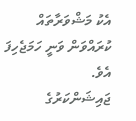އެކު މަޝްވަރާތައް ކުރައްވަން ވަނީ ހަމަޖެހިފަ އެވެ.
ޖައިޝަންކަރުގެ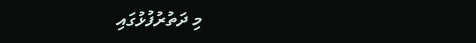މި ދަތުރުފުޅުގައި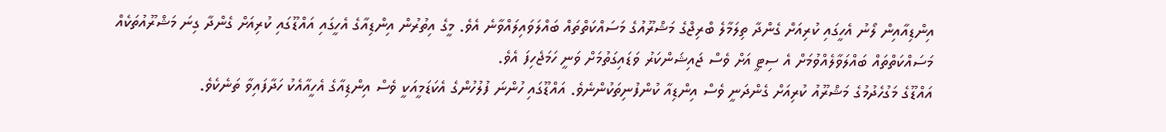އިންޑިއާއިން ލޯނު އެހީގައި ކުރިއަށް ގެންދާ ތިލަމާލެ ބްރިޖްގެ މަޝްރޫއުގެ މަސައްކަތްތައް ބައްލަވައިލައްވާނެ އެވެ. މީގެ އިތުރުން އިންޑިއާގެ އެހީގައި އައްޑޫގައި ކުރިއަށް ގެންދާ ގިނަ މަޝްރޫއުތަކެއް މަސައްކަތްތައް ބައްލަވާލެއްވުމަށް އެ ސިޓީ އަށް ވެސް ޖައިޝަންކަރު ވަޑައިގަތުމަށް ވަނީ ހަމަޖެހިފަ އެވެ.
އައްޑޫގެ މަގުހެދުމުގެ މަޝްރޫއު ކުރިއަށް ގެންދަނީ ވެސް އިންޑިއާ ކުންފުނިތަކުންނެވެ. އައްޑޫގައި ހުންނަ ފުލުހުންގެ އެކަޑަމީއަކީ ވެސް އިންޑިއާގެ އެހީއާއެކު ހަދާފައިވާ ތަނެކެވެ.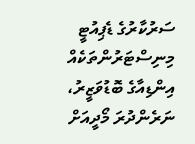ސަރުކާރުގެ ޑެޕިއުޓީ މިނިސްޓަރުންތަކެއް އިންޑިއާގެ ބޮޑުވަޒީރު، ނަރެންދުރަ މޯދީއަށް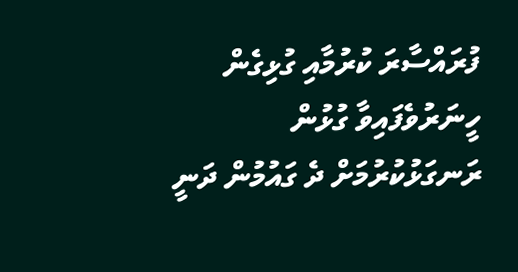ފުރައްސާރަ ކުރުމާއި ގުޅިގެން ހީނަރުވެފައިވާ ގުޅުން ރަނގަޅުކުރުމަށް ދެ ގައުމުން ދަނީ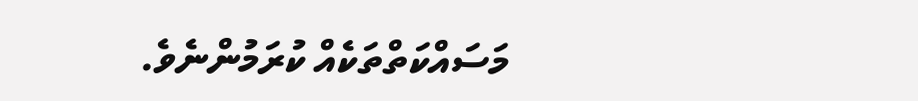މަސައްކަތްތަކެއް ކުރަމުންނެވެ.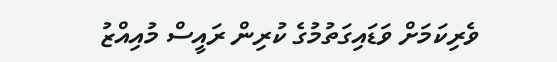ވެރިކަމަށް ވަޑައިގަތުމުގެ ކުރިން ރައީސް މުއިއްޒު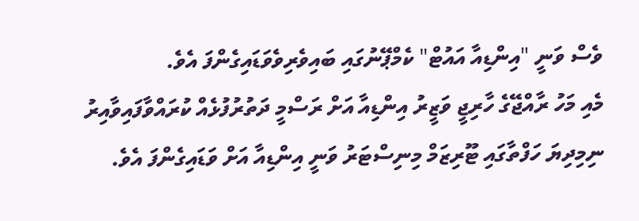ވެސް ވަނީ "އިންޑިއާ އައުޓް" ކެމްޕޭނުގައި ބައިވެރިވެވަޑައިގެންފަ އެވެ.
މެއި މަހު ރާއްޖޭގެ ހާރިޖީ ވަޒީރު އިންޑިއާ އަށް ރަސްމީ ދަތުރުފުޅެއް ކުރައްވާފައިވާއިރު ނިމިދިޔަ ހަފްތާގައި ޓޫރިޒަމް މިނިސްޓަރު ވަނީ އިންޑިއާ އަށް ވަޑައިގެންފަ އެވެ.